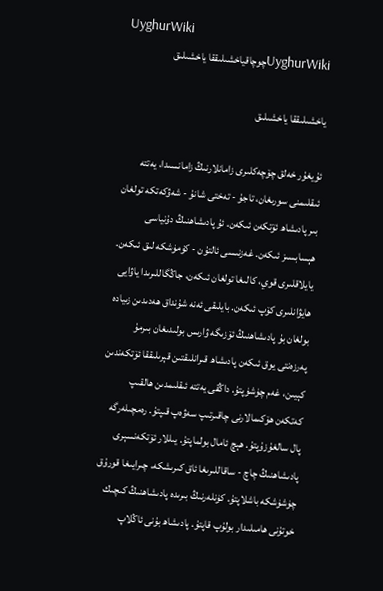UyghurWiki
UyghurWikiچوچاقياخشىلىققا ياخشىلىق

ياخشىلىققا ياخشىلىق

ئۇيغۇر خەلق چۆچەكلىرى زامانلارنىڭ زامانسىدا، يەتتە ئىقلىمنى سورىغان، تاجۇ - تەختى شانۇ - شەۋكەتكە تولغان بىر پادىشاھ ئۆتكەن ئىكەن. ئۇ پادىشاھنىڭ دۇنياسى ھېسابسىز ئىكەن. غەزنىسى ئالتۇن - كۈمۈشكە لىق ئىكەن. يايلاقلىرى قوي، كالىغا تولغان ئىكەن، جاڭگاللىرىدا ياۋايى ھايۋانلىرى كۆپ ئىكەن. بايلىقى ئەنە شۇنداق ھەدىدىن زىيادە بولغان بۇ پادىشاھنىڭ ئۆزىگە ۋارىس بولىدىغان بىرمۇ پەرزەنتى يوق ئىكەن پادىشاھ قىرانلىقتىن قېرىلىققا ئۆتكەندىن كېيىن، غەم چۈشۈپتۇ. داڭقى يەتتە ئىقلىمدىن ھالقىپ كەتكەن ھۆكىمالارنى چاقىرتىپ سەۋەپ قىپتۇ. رەمچىلەرگە پال سالغۇزۇپتۇ. ھېچ ئامال بولماپتۇ. يىللار ئۆتكەنسېرى پادىشاھنىڭ چاچ - ساقاللىرىغا ئاق كىرىشكە، چىرايىغا قورۇق چۈشۈشكە باشلاپتۇ. كۈنلەرنىڭ بىرىدە پادىشاھنىڭ كىچىك خوتۇنى ھامىلىدار بولۇپ قاپتۇ. پادىشاھ بۇنى ئاڭلاپ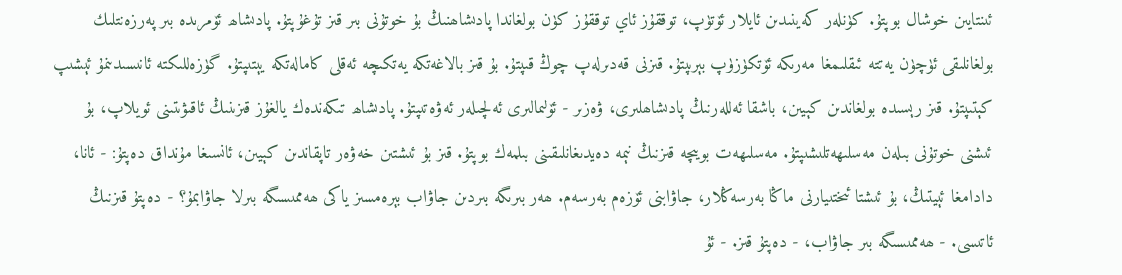ئىنتايىن خوشال بوپتۇ. كۈنلەر كەينىدىن ئايلار ئۆتۈپ، توققۇز ئاي توققۇز كۈن بولغاندا پادىشاھنىڭ بۇ خوتۇنى بىر قىز تۇغۇپتۇ. پادىشاھ ئۆمرىدە بىر پەرزەنتلىك بولغانلىقى ئۈچۈن يەتتە ئىقلىمغا مەرىكە ئۆتكۈزۈپ بېرىپتۇ. قىزنى قەدىرلەپ چوڭ قىپتۇ. بۇ قىز بالاغەتكە يەتكىچە ئەقلى كامالەتكە يېتىپتۇ. گۈزەللىكتە ئانىسىدىنمۇ ئېشىپ كېتىپتۇ. قىز رېسىدە بولغاندىن كېيىن، باشقا ئەللەرنىڭ پادىشاھلىرى، ۋەزىر - ئۆلىمالىرى ئەلچىلەر ئەۋەتىپتۇ. پادىشاھ تىكەندەك يالغۇز قىزىنىڭ ئاقىۋىتىنى ئويلاپ، بۇ ئىشنى خوتۇنى بىلەن مەسلىھەتلىشىپتۇ. مەسلىھەت بويىچە قىزنىڭ نېمە دەيدىغانلىقىنى بىلمەك بوپتۇ. قىز بۇ ئىشتىن خەۋەر تاپقاندىن كېيىن، ئانسىغا مۇنداق دەپتۇ: - ئانا، دادامغا ئېيتىڭ، بۇ ئىشتا ئىختىيارنى ماڭا بەرسەڭلار، جاۋابنى ئۆزەم بەرسەم. ھەر بىرىگە بىردىن جاۋاب بېرەمسىز ياكى ھەممىسىگە بىرلا جاۋابمۇ؟ - دەپتۇ قىزنىڭ ئاتىسى. - ھەممىسىگە بىر جاۋاب، - دەپتۇ قىز. - ئۇ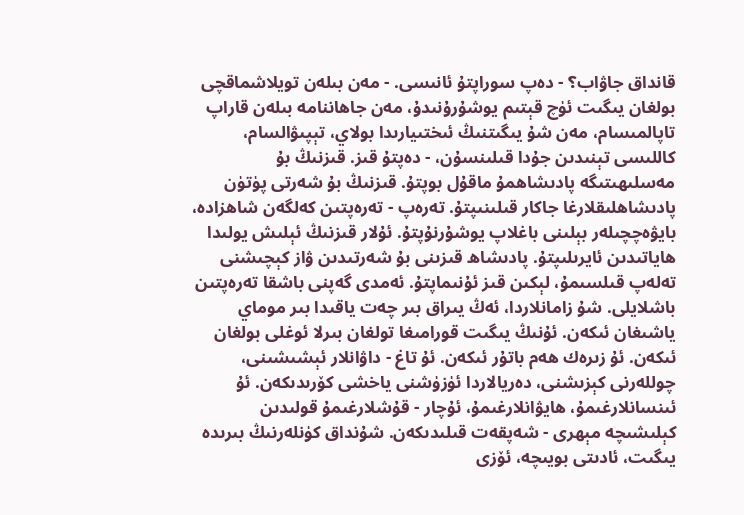قانداق جاۋاب؟ - دەپ سوراپتۇ ئانىسى. - مەن بىلەن تويلاشماقچى بولغان يىگىت ئۈچ قېتىم يوشۇرۇنىدۇ، مەن جاھاننامە بىلەن قاراپ تاپالمىسام، مەن شۇ يىگىتنىڭ ئىختىيارىدا بولاي، تېپىۋالسام، كاللىسى تېنىدىن جۇدا قىلىنسۇن، - دەپتۇ قىز. قىزنىڭ بۇ مەسلىھىتىگە پادىشاھمۇ ماقۇل بوپتۇ. قىزنىڭ بۇ شەرتى پۈتۈن پادىشاھلىقلارغا جاكار قىلىنىپتۇ. تەرەپ - تەرەپتىن كەلگەن شاھزادە، بايۋەچچىلەر بېلىنى باغلاپ يوشۇرنۇپتۇ. ئۇلار قىزنىڭ ئېلىش يولىدا ھاياتىدىن ئايرىلىپتۇ. پادىشاھ قىزىنى بۇ شەرتىدىن ۋاز كېچىشنى تەلەپ قىلسىمۇ، لېكىن قىز ئۇنىماپتۇ. ئەمدى گەپنى باشقا تەرەپتىن باشلايلى. شۇ زامانلاردا، ئەڭ يىراق بىر چەت ياقىدا بىر موماي ياشىغان ئىكەن. ئۇنىڭ يىگىت قورامىغا تولغان بىرلا ئوغلى بولغان ئىكەن. ئۇ زىرەك ھەم باتۇر ئىكەن. ئۇ تاغ - داۋانلار ئېشىشىنى، چوللەرنى كېزىشنى، دەريالاردا ئۈزۈشنى ياخشى كۆرىدىكەن. ئۇ ئىنسانلارغىمۇ، ھايۋانلارغىمۇ، ئۇچار - قۇشلارغىمۇ قولىدىن كېلىشىچە مېھرى - شەپقەت قىلىدىكەن. شۇنداق كۈنلەرنىڭ بىرىدە يىگىت، ئادىتى بويىچە، ئۆزى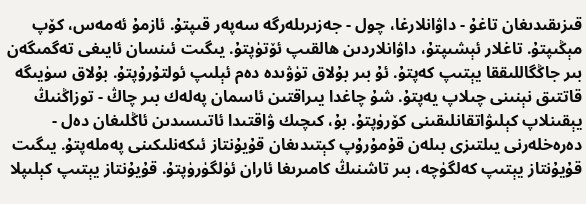قىزىقىدىغان تاغۇ - داۋانلارغا، چول - جەزىرىلەرگە سەپەر قىپتۇ. ئازمۇ ئەمەس، كۆپ مېڭىپتۇ. تاغلار ئېشىپتۇ، داۋانلاردىن ھالقىپ ئۆتۈپتۇ. يىگىت ئىنسان ئايىغى تەگمىگەن بىر جاڭگاللىققا يېتىپ كەپتۇ. ئۇ بىر بۇلاق تۈۋىدە دەم ئېلىپ ئولتۇرۇپتۇ. بۇلاق سۈيىگە قاتتىق نېنىنى چىلاپ يەپتۇ. شۇ چاغدا يىراقتىن ئاسمان پەلەك بىر چاڭ - توزاڭنىڭ يېقىنلاپ كېلىۋاتقانلىقىنى كۆرۈپتۇ. بۇ، كىچىك ۋاقتىدا ئاتىسىدىن ئاڭلىغان دەل - دەرەخلەرنى يىلتىزى بىلەن قۇمۇرۇپ كېتىدىغان قۇيۇنتاز ئىكەنلىكىنى پەملەپتۇ. يىگىت قۇيۇنتاز يېتىپ كەلگۈچە، بىر تاشنىڭ كامىرىغا ئاران ئۈلگۈرۈپتۇ. قۇيۇنتاز يېتىپ كېلىپلا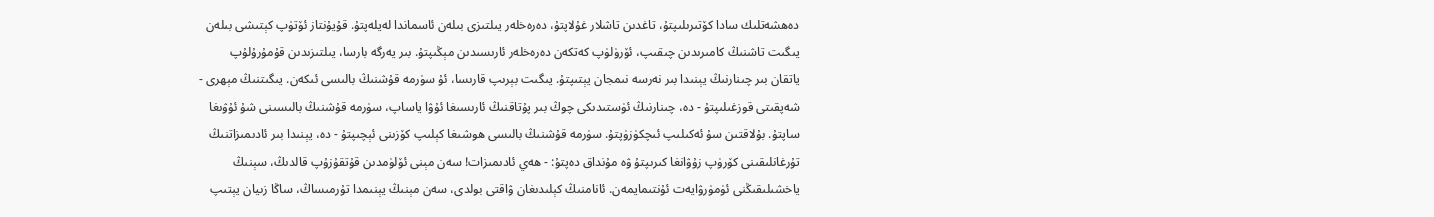دەھشەتلىك سادا كۆتىرىلىپتۇ، تاغدىن تاشلار غۇلاپتۇ، دەرەخلەر يىلتىزى بىلەن ئاسماندا لەيلەپتۇ. قۇيۇنتاز ئۆتۈپ كېتىشى بىلەن يىگىت تاشنىڭ كامىرىدىن چىقىپ، ئۆرۈلۈپ كەتكەن دەرەخلەر ئارىسىدىن مېڭىپتۇ. بىر يەرگە بارسا، يىلتىزىدىن قۇمۇرۇلۇپ ياتقان بىر چىنارنىڭ يېنىدا بىر نەرسە نىمجان يېتىپتۇ. يىگىت بېرىپ قارىسا، ئۇ سۈرمە قۇشنىڭ بالىسى ئىكەن. يىگىتنىڭ مېھرى - شەپقىتى قوزغىلىپتۇ - دە، چىنارنىڭ ئۈستىدىكى چوڭ بىر پۇتاقنىڭ ئارىسىغا ئۇۋا ياساپ، سۈرمە قۇشنىڭ بالىسىنى شۇ ئۇۋىغا ساپتۇ. بۇلاقتىن سۇ ئەكىلىپ ئىچكۈزۈپتۇ. سۈرمە قۇشنىڭ بالىسى ھوشىغا كېلىپ كۆزىنى ئېچىپتۇ - دە، يېنىدا بىر ئادىمىزاتنىڭ تۇرغانلىقىنى كۆرۈپ زۇۋانغا كىرىپتۇ ۋە مۇنداق دەپتۇ: - ھەي ئادىمىزات! سەن مېنى ئۆلۈمدىن قۇتقۇزۇپ قالدىڭ، سېنىڭ ياخشىلىقىڭنى ئۈمۈرۋايەت ئۇنتىمايمەن. ئانامنىڭ كېلىدىغان ۋاقتى بولدى، سەن مېنىڭ يېنىمدا تۇرمىساڭ، ساڭا زىيان يېتىپ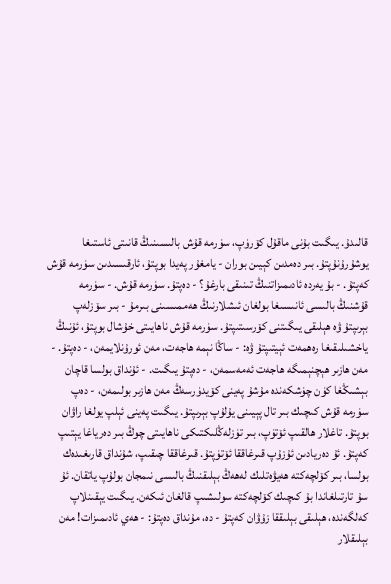قالىدۇ. يىگىت بۇنى ماقۇل كۆرۈپ، سۈرمە قۇش بالىسىنىڭ قانىتى ئاستىغا يوشۇرۇنۇپتۇ. بىر دەمدىن كېيىن بوران - يامغۇر پەيدا بوپتۇ، ئارقىسىدىن سۈرمە قۇش كەپتۇ. - بۇ يەردە ئادىمىزاتنىڭ تىنىقى بارغۇ؟ - دەپتۇ. سۈرمە قۇش. - سۈرمە قۇشنىڭ بالىسى ئانىسىغا بولغان ئىشلارنىڭ ھەممىسىنى بىرمۇ - بىر سۆزلەپ بېرىپتۇ ۋە ھېلىقى يىگىتنى كۆرسىتىپتۇ. سۈرمە قۇش ناھايىتى خۇشال بوپتۇ، ئۇنىڭ ياخشىلىقىغا رەھمەت ئېيتىپتۇ ۋە: - ساڭا نېمە ھاجەت، مەن ئورۇنلايمەن، - دەپتۇ. - مەن ھازىر ھېچنېمىگە ھاجەت ئەمەسمەن، - دەپتۇ يىگىت. - ئۇنداق بولسا قاچان بېشىڭغا كۈن چۈشكەندە مۇشۇ پەينى كۆيدۈرسەڭ مەن ھازىر بولىمەن، - دەپ سۈرمە قۇش كىچىك بىر تال پېيىنى يۇلۇپ بېرىپتۇ. يىگىت پەينى ئېلپ يولغا راۋان بوپتۇ. تاغلار ھالقىپ ئۆتۈپ، بىر تۈزلەڭلىكتىكى ناھايىتى چوڭ بىر دەرياغا يېتىپ كەپتۇ. ئۇ دەريادىن ئۇزۇپ قىرغاققا ئۆتۈپتۇ. قىرغاققا چىقىپ، شۇنداق قارىغىدەك بولسا، بىر كۆلچەكتە ھەيۋەتلىك لەھەڭ بېلىقنىڭ بالىسى نىمجان بولۇپ ياتقان. ئۇ سۇ تارتىلغاندا بۇ كىچىك كۆلچەكتە سولىشىپ قالغان ئىكەن. يىگىت يېقىنلاپ كەلگەندە، ھېلىقى بېلىققا زۇۋان كەپتۇ - دە، مۇنداق دەپتۇ: - ھەي ئادىمىزات! مەن بېلىقلار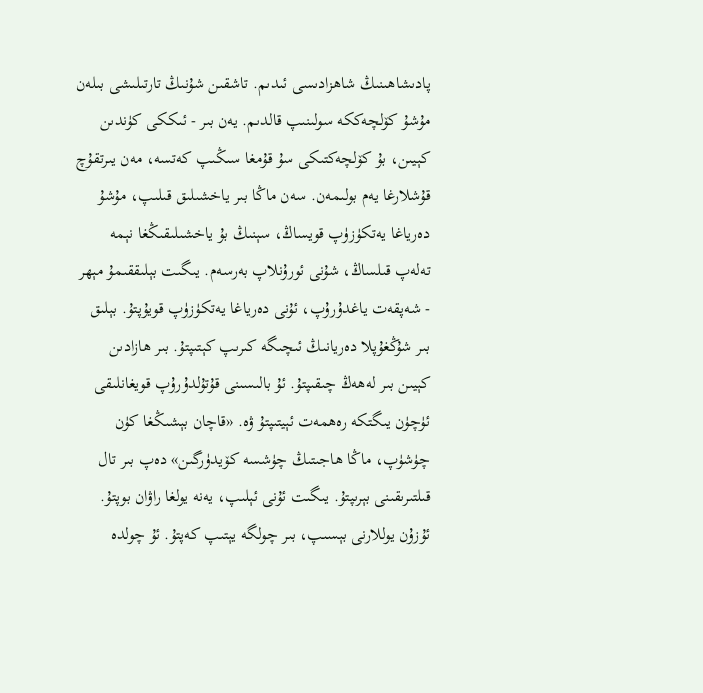پادىشاھىنىڭ شاھزادىسى ئىدىم. تاشقىن شۇنىڭ تارتىلىشى بىلەن مۇشۇ كۆلچەككە سولىنىپ قالدىم. يەن بىر - ئىككى كۈندىن كېيىن، بۇ كۆلچەكتىكى سۇ قۇمغا سىڭىپ كەتسە، مەن يىرتقۇچ قۇشلارغا يەم بولىمەن. سەن ماڭا بىر ياخشىلىق قىلىپ، مۇشۇ دەرياغا يەتكۈزۈپ قويساڭ، سېنىڭ بۇ ياخشىلىقىڭغا نېمە تەلەپ قىلساڭ، شۇنى ئورۇنلاپ بەرسەم. يىگىت بېلىققىمۇ مېھر - شەپقەت ياغدۇرۇپ، ئۇنى دەرياغا يەتكۈزۈپ قويۇپتۇ. بېلىق بىر شۇڭغۇپلا دەريانىڭ ئىچىگە كىرىپ كېتىپتۇ. بىر ھازادىن كېيىن بىر لەھەڭ چىقىپتۇ. ئۇ بالىسىنى قۇتۇلدۇرۇپ قويغانلىقى ئۈچۈن يىگتكە رەھمەت ئېيتىپتۇ ۋە. «قاچان بېشىڭغا كۈن چۈشۈپ، ماڭا ھاجىتىڭ چۈشسە كۆيدۈرگىن» دەپ بىر تال قىلتىرىقىنى بېرىپتۇ. يىگىت ئۇنى ئېلىپ، يەنە يولغا راۋان بوپتۇ. ئۇزۇن يوللارنى بېسىپ، بىر چولگە يېتىپ كەپتۇ. ئۇ چولدە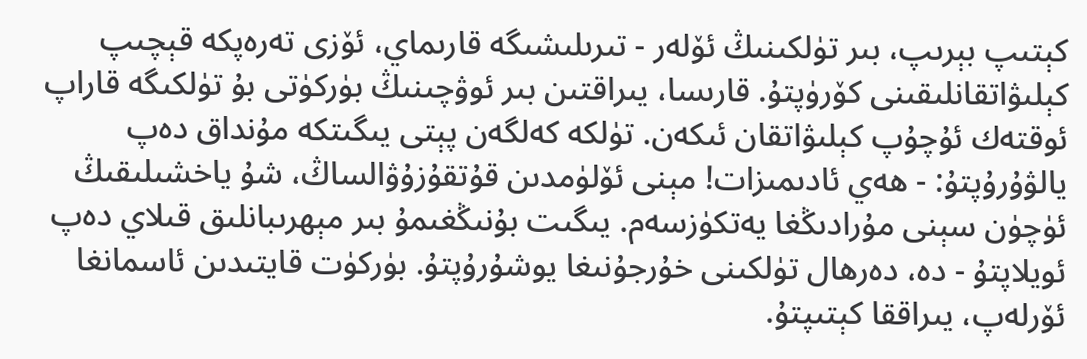كېتىپ بېرىپ، بىر تۈلكىنىڭ ئۆلەر - تىرىلىشىگە قارىماي، ئۆزى تەرەپكە قېچىپ كېلىۋاتقانلىقىنى كۆرۈپتۇ. قارىسا، يىراقتىن بىر ئوۋچىنىڭ بۈركۈتى بۇ تۈلكىگە قاراپ ئوقتەك ئۇچۇپ كېلىۋاتقان ئىكەن. تۈلكە كەلگەن پېتى يىگىتكە مۇنداق دەپ يالۋۇرۇپتۇ: - ھەي ئادىمىزات! مېنى ئۆلۈمدىن قۇتقۇزۇۋالساڭ، شۇ ياخشىلىقىڭ ئۈچۈن سېنى مۇرادىڭغا يەتكۈزسەم. يىگىت بۇنىڭغىمۇ بىر مېھرىبانلىق قىلاي دەپ ئويلاپتۇ - دە، دەرھال تۈلكىنى خۇرجۇنىغا يوشۇرۇپتۇ. بۈركۈت قايتىدىن ئاسمانغا ئۆرلەپ، يىراققا كېتىپتۇ.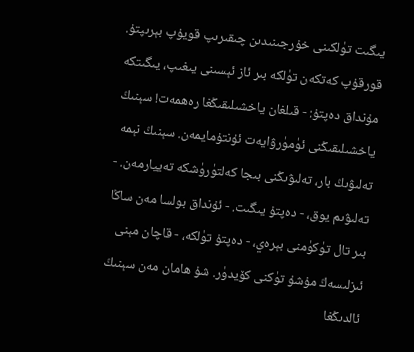يىگىت تۈلكىنى خۇرجىنىدىن چىقىرىپ قويۇپ بېرىپتۇ. قورقۇپ كەتكەن تۈلكە بىر ئاز ئېسىنى يىغىپ، يىگىتكە مۇنداق دەپتۇ: - قىلغان ياخشىلىقىڭغا رەھمەت! سېنىڭ ياخشىلىقىڭنى ئۈمۈرۋايەت ئۇنتۇمايمەن. سېنىڭ نېمە تەلىۋىڭ بار، تەلىۋىڭنى بىجا كەلتۈرۈشكە تەييارمەن. - تەلىۋىم يوق، - دەپتۇ يىگىت. - ئۇنداق بولسا مەن ساڭا بىر تال تۈكۈمنى بېرەي، - دەپتۇ تۈلكە، - قاچان مېنى ئىزلىسەڭ مۇشۇ تۈكنى كۆيدۈر. شۇ ھامان مەن سېنىڭ ئالدىڭغا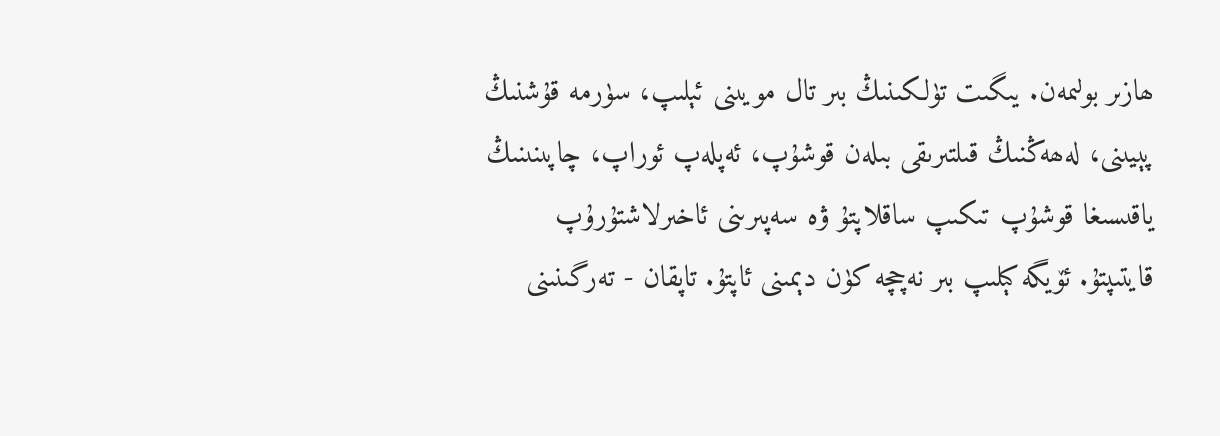ھازىر بولىمەن. يىگىت تۈلكىنىڭ بىر تال مويىنى ئېلىپ، سۈرمە قۇشنىڭ پېيىنى، لەھەڭنىڭ قىلتىرىقى بىلەن قوشۇپ، ئەپلەپ ئوراپ، چاپىنىنىڭ ياقىسىغا قوشۇپ تىكىپ ساقلاپتۇ ۋە سەپىرىنى ئاخىرلاشتۇرۇپ قايتىپتۇ. ئۆيگە كېلىپ بىر نەچچە كۈن دېمىنى ئاپتۇ. تاپقان - تەرگىنىنى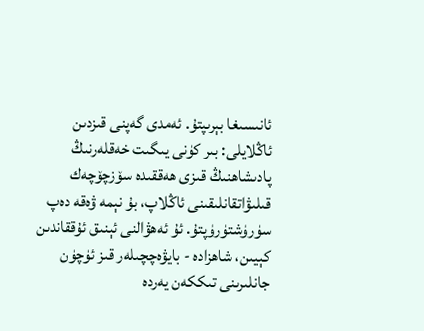ئانىسىغا بېرىپتۇ. ئەمدى گەپنى قىزدىن ئاڭلايلى: بىر كۈنى يىگىت خەقلەرنىڭ پادىشاھنىڭ قىزى ھەققىدە سۆزچۆچەك قىلىۋاتقانلىقىنى ئاڭلاپ، بۇ نېمە ۋەقە دەپ سۈرۈشتۈرۈپتۇ. ئۇ ئەھۋالنى ئېنىق ئۇققاندىن كېيىن، شاھزادە - بايۋەچچىلەر قىز ئۈچۈن جانلىرىنى تىككەن يەردە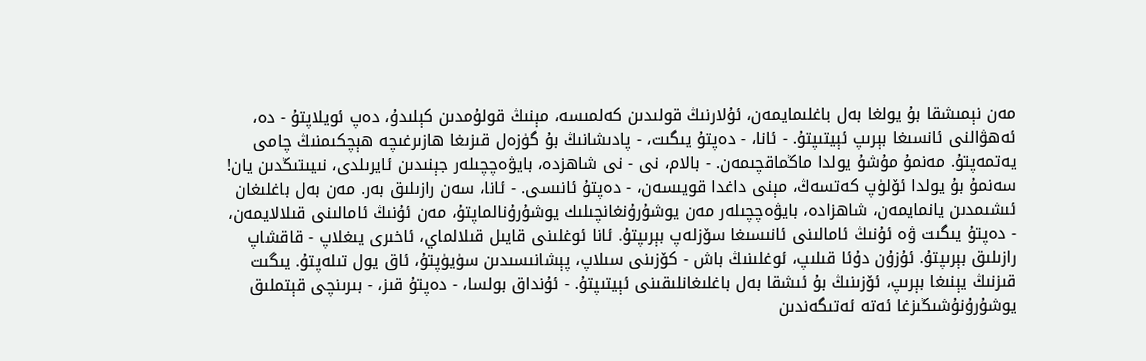مەن نېمىشقا بۇ يولغا بەل باغلىمايمەن، ئۇلارنىڭ قولىدىن كەلمىسە، مېنىڭ قولۇمدىن كېلىدۇ، دەپ ئويلاپتۇ - دە، ئەھۋالنى ئانسىغا بېرىپ ئېيتىپتۇ. - ئانا، - دەپتۇ يىگىت، - پادىشانىڭ بۇ گۈزەل قىزىغا ھازىرغىچە ھېچكىمنىڭ چامى يەتمەپتۇ. مەنمۇ مۇشۇ يولدا ماڭماقچىمەن. - بالام، نى - نى شاھزدە، بايۋەچچىلەر جېنىدىن ئايرىلدى، نىيىتىڭدىن يان! سەنمۇ بۇ يولدا ئۆلۈپ كەتسەڭ، مېنى داغدا قويىسەن، - دەپتۇ ئانىسى. - ئانا، سەن رازىلىق بەر. مەن بەل باغلىغان ئىشىمدىن يانمايمەن، شاھزادە، بايۋەچچىلەر مەن يوشۇرۇنغانچىلىك يوشۇرۇنالماپتۇ، مەن ئۇنىڭ ئامالىنى قىلالايمەن، - دەپتۇ يىگىت ۋە ئۇنىڭ ئامالىنى ئانىسىغا سۆزلەپ بېرىپتۇ. ئانا ئوغلىنى قايىل قىلالماي، ئاخىرى يىغلاپ - قاقشاپ رازىلىق بېرىپتۇ. ئۇزۇن دۇئا قىلىپ، ئوغلىنىڭ باش - كۆزىنى سىلاپ، پېشانىسىدىن سۈيۈپتۇ، ئاق يول تىلەپتۇ. يىگىت قىزنىڭ يېنىغا بېرىپ، ئۆزىنىڭ بۇ ئىشقا بەل باغلىغانلىقىنى ئېيتىپتۇ. - ئۇنداق بولسا، - دەپتۇ قىز، - بىرىنچى قېتملىق يوشۇرۇنۇشىڭىزغا ئەتە ئەتىگەندىن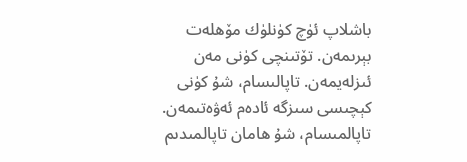باشلاپ ئۈچ كۈنلۈك مۆھلەت بېرىمەن. تۆتىنچى كۈنى مەن ئىزلەيمەن. تاپالىسام، شۇ كۈنى كېچىسى سىزگە ئادەم ئەۋەتىمەن. تاپالمىسام، شۇ ھامان تاپالمىدىم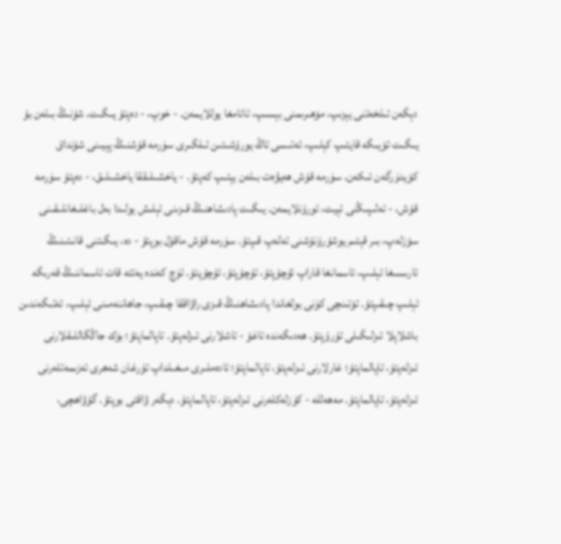دېگەن تىلخەتنى يېزىپ، مۆھىرىمنى بېسىپ، ئاتامغا يوللايمەن. - خوپ، - دەپتۇ يىگىت. شۇنىڭ بىلەن بۇ يىگىت ئۆيىگە قايتىپ كېلىپ، ئەتىسى تاڭ يورۇشىتىن ئىلگىرى سۈرمە قۇشنىڭ پېيىنى شۇنداق كۆيدۈرگەن ئىكەن. سۈرمە قۇش ھەيۋەت بىلەن يېتىپ كەپتۇ. - ياخشىلىققا ياخشىلىق، - دەپتۇ سۈرمە قۇش، - تەلىپىڭنى ئېيت، ئورۇنلايمەن. يىگىت پادىشاھنىڭ قىزىنى ئېلىش يولىدا بەل باغلىغانلىقىنى سۆزلەپ، بىر قېتىم يوشۇرۇنۇشنى تەلەپ قىپتۇ. سۈرمە قۇش ماقۇل بوپتۇ - دە، يىگىتنى قانىتىنىڭ ئارىسىغا ئېلىپ، ئاسمانغا قاراپ ئۇچۇپتۇ، ئۇچۇپتۇ، ئۇچۇپتۇ. ئۈچ كەندە يەتتە قات ئاسماننىڭ قەرىگە ئېلىپ چىقىپتۇ. تۆتىنچى كۈنى بولغاندا پادىشاھنىڭ قىزى راۋاققا چىقىپ، جاھاننەمىنى ئېلىپ، ئەتىگەندىن باشلاپلا ئىزلىگىلى تۇرۇپتۇ. ھەدىگەندە تاغۇ - تاشلارنى ئىزلەپتۇ. تاپالماپتۇ؛ بۈك جاڭگاللىقلارنى ئىزلەپتۇ، تاپالماپتۇ؛ غارلارنى ئىزلەپتۇ، تاپالماپتۇ؛ ئادەملىرى مىغىلداپ تۇرغان شەھرى ئەزىمەتلەرنى ئىزلەپتۇ، تاپالماپتۇ. مەھەللە - كۈزلەكلەرنى ئىزلەپتۇ، تاپالماپتۇ. دېگەر ۋاقتى بوپتۇ. گۇۋاھچى،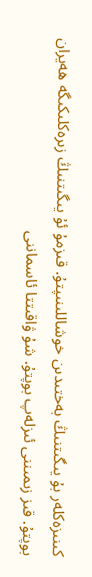كىنىزەكلەر بۇ يىگىتنىڭ بەختىدىن خوشاللىنىپتۇ. قىزمۇ ئۇ يىگىتنىڭ زىرەكلىكىگە ھەيران بوپتۇ. قىز زىمىننى ئىزلەپ بوپتۇ. شۇ ۋاقىتتا ئاسماننى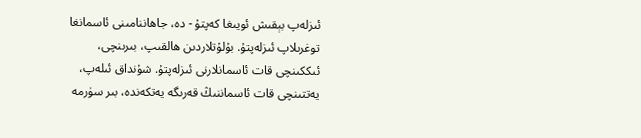ئىزلەپ بېقىش ئويىغا كەپتۇ - دە، جاھاننامىنى ئاسمانغا توغرىلاپ ئىزلەپتۇ. بۇلۇتلاردىن ھالقىپ، بىرىنچى، ئىككىنچى قات ئاسمانلارنى ئىزلەپتۇ. شۇنداق ئىلەپ، يەتتىنچى قات ئاسماننىڭ قەرىگە يەتكەندە، بىر سۈرمە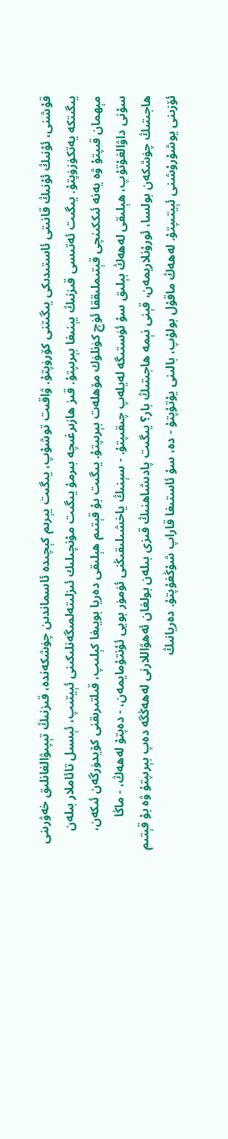قۇشنى، ئۇنىڭ ئۇنىڭ قانىتى ئاستىدىكى يىگىتنى كۆرۈپتۇ. ۋاقىت توشۇپ، يىگىت يېرىم كېچىدە ئاسماندىن چۈشكەندە، قىزنىڭ تېپىۋالغانلىق خەۋرىنى يىگىتكە يەتكۈزۈپتۇ. يىگىت ئەتىسى قىزنىڭ يېنىغا بېرىپتۇ. قىز ھازىرغىچە بىرمۇ يىگىت مۇنچىلىك ئىزلىتەلمىگەنلىكىنى ئېيتىپ، ئېسىل تائاملار بىلەن مېھمان قىپتۇ ۋە يەنە ئىككىنچى قېتىملىققا ئۈچ كۈنلۈك مۆھلەت بېرىپتۇ. يىگىت بۇ قېتىم ھېلىقى دەريا بويىغا كېلىپ، قىلتىرىقنى كۆيدۈرگەن ئىكەن، سۇنى داۋالغۇتۇپ، ھېلىقى لەھەڭ بېلىق سۇ ئۈستىگە لەيلەپ چىقىپتۇ. - سېنىڭ ياخشىلىقىڭنى ئۈمۈر بويى ئۇنتۇمايمەن، - دەپتۇ لەھەڭ، - ماڭا ھاجىتىڭ چۈشكەن بولسا، ئورۇنلاريمەن، قېنى نېمە ھاجىتىڭ بار؟ يىگىت پادىشاھنىڭ قىزى بىلەن بولغان ئەھۋاللارنى لەھەڭگە دەپ بېرىپتۇ ۋە بۇ قېتىم ئۆزىنى يوشۇرۇشنى ئېيتىپتۇ. لەھەڭ ماقۇل بولۇپ، بالىنى يۇتۇپتۇ - دە، سۇ ئاستىغا قاراپ شۇڭغۇپتۇ. دەريانىڭ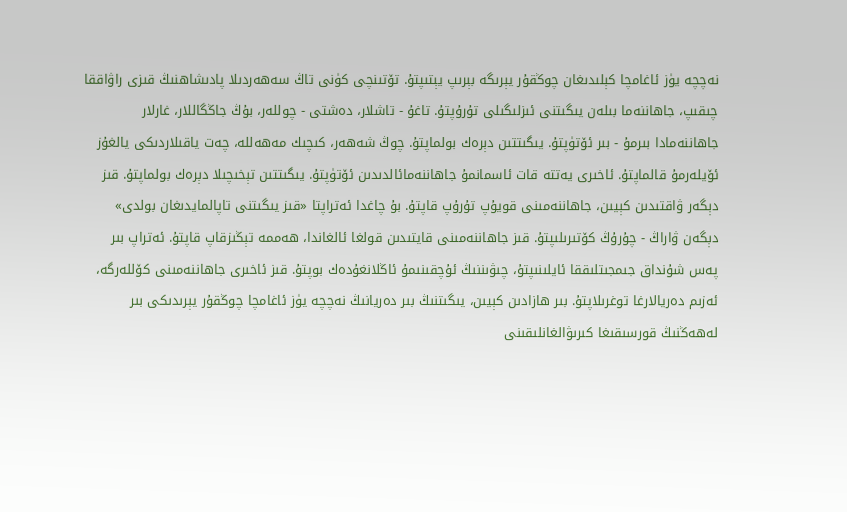نەچچە يۈز ئاغامچا كېلىدىغان چوڭقۇر يېرىگە بېرىپ يېتىپتۇ. تۆتىنچى كۈنى تاڭ سەھەردىلا پادىشاھنىڭ قىزى راۋاققا چىقىپ، جاھاننەما بىلەن يىگىتنى ئىزلىگىلى تۇرۇپتۇ. تاغۇ - تاشلار، دەشتى - چوللەر، بۇڭ جاڭگاللار، غارلار جاھاننەمادا بىرمۇ - بىر ئۆتۈپتۇ. يىگىتتىن دېرەك بولماپتۇ. چوڭ شەھەر، كىچىك مەھەللە، چەت ياقىلاردىكى يالغۇز ئۆيلەرمۇ قالماپتۇ. ئاخىرى يەتتە قات ئاسمانمۇ جاھاننەمائالدىدىن ئۆتۈپتۇ. يىگىتتىن تېخىچىلا دېرەك بولماپتۇ. قىز دېگەر ۋاقتىدىن كېيىن، جاھاننەمىنى قويۇپ تۇرۇپ قاپتۇ. بۇ چاغدا ئەتراپتا «قىز يىگىتنى تاپالمايدىغان بولدى» دېگەن ۋاراڭ - چۇرۇڭ كۆتىرىلىپتۇ. قىز جاھاننەمىنى قايتىدىن قولغا ئالغاندا، ھەممە تېڭىزقاپ قاپتۇ. ئەتراپ بىر پەس شۇنداق جىمجىتلىققا ئايلىنىپتۇ، چىۋىننىڭ ئۇچقىنىمۇ ئاڭلانغۇدەك بوپتۇ. قىز ئاخىرى جاھاننەمىنى كۆللەرگە، ئەزىم دەريالارغا توغرىلاپتۇ. بىر ھازادىن كېيىن، يىگىتنىڭ بىر دەريانىڭ نەچچە يۈز ئاغامچا چوڭقۇر يېرىدىكى بىر لەھەڭنىڭ قورسىقىغا كىرىۋالغانلىقىنى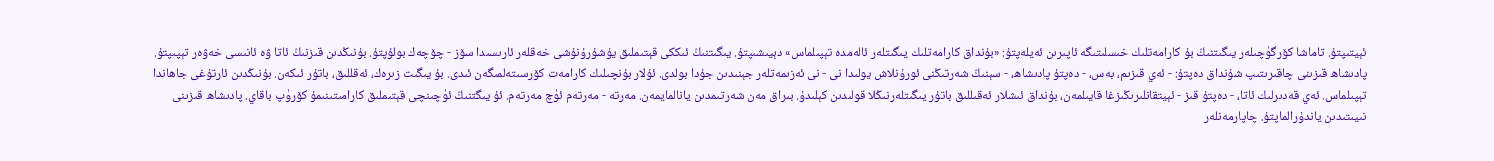ئېيتىپتۇ. تاماشا كۆرگۈچىلەر يىگىتنىڭ بۇ كارامەتلىك خىسلىتىگە ئاپىرىن ئەيلەپتۇ: «بۇنداق كارامەتلىك يىگىتلەر ئالەمدە تېپىلماس» دېيىشىپتۇ. يىگىتنىڭ ئىككى قېتىملىق يۇشۇرۇنۇشى خەقلەر ئارىسىدا سۆز - چۆچەك بولۇپتۇ. بۇنىڭدىن قىزنىڭ ئاتا ۋە ئانىسى خەۋەر تېپىپتۇ. پادىشاھ قىزىنى چاقىرىتىپ شۇنداق دەپتۇ: - ئەي قىزىم، بەس، - دەپتۇ پادىشاھ، - سېنىڭ شەرتىڭنى ئورۇنلاش يولىدا نى - نى ئەزىمەتلەر جېنىدىن جۇدا بولدى. ئۇلار بۇنچىلىك كارامەت كۆرسىتەلمىگەن ئىدى. بۇ يىگىت زىرەك، ئەقللىق، باتۇر ئىكەن. بۇنىڭدىن ئارتۇغى جاھاندا تېپىلماس. ئەي قەدىرلىك ئاتا، - دەپتۇ قىز - ئېيتقانلىرىڭىزغا قايىلمەن، بۇنداق ئىشلار ئەقىللىق باتۇر يىگىتلەرنىڭلا قولىدىن كېلىدۇ. بىراق مەن شەرتىمدىن يانالمايمەن. مەرتە - مەرتەم ئۈچ مەرتەم. ئۇ يىگتنىڭ ئۈچىنچى قېتىملىق كارامىتىنىمۇ كۆرۈپ باقاي. پادىشاھ قىزىنى نىيىتىدىن ياندۇرالماپتۇ. چاپارمەنلەر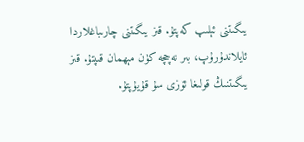يىگىتنى ئېلىپ كەپتۇ. قىز يىگىتنى چارىباغلاردا ئايلاندۇرۇپ، بىر نەچچە كۈن مېھمان قىپتۇ. قىز يىگىتنىڭ قولىغا ئۆزى سۇ قۇيۇپتۇ.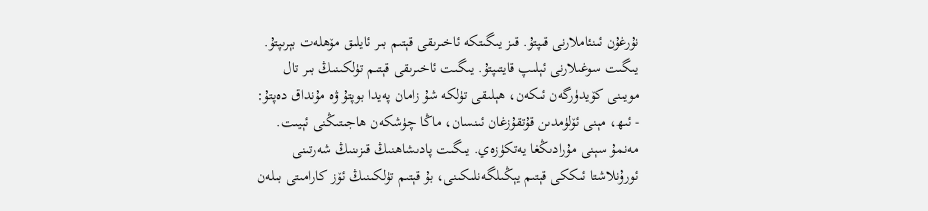نۇرغۇن ئىنئاملارنى قىپتۇ. قىز يىگىتكە ئاخىرىقى قېتىم بىر ئايلىق مۆھلەت بېرىپتۇ. يىگىت سوغىلارنى ئېلىپ قايتىپتۇ. يىگىت ئاخىرىقى قېتىم تۈلكىنىڭ بىر تال مويىنى كۆيدۈرگەن ئىكەن، ھېلىقى تۈلكە شۇ زامان پەيدا بوپتۇ ۋە مۇنداق دەپتۇ: - ئىھ، مېنى ئۆلۈمدىن قۇتقۇزغان ئىنسان، ماڭا چۈشكەن ھاجىتىڭنى ئېيىت. مەنمۇ سېنى مۇرادىڭغا يەتكۈزەي. يىگىت پادىشاھنىڭ قىزىنىڭ شەرتىنى ئورۇنلاشتا ئىككى قېتىم يېڭىلگەنلىكىنى، بۇ قېتىم تۈلكىنىڭ ئۆز كارامىتى بىلەن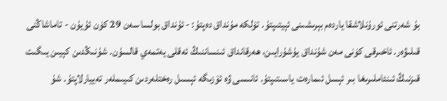بۇ شەرتنى ئورۇنلاشقا ياردەم بېرىشىنى ئېيتىپتۇ. تۈلكە مۇنداق دەپتۇ: - ئۇنداق بولسا سەن 29 كۈن ئۇيۇن - تاماشاڭنى قىلىۋەر. ئاخىرقى كۈنى مەن شۇنداق يۇشۇرايىن، ھەرقانداق ئىنساننىڭ ئەقلى يەتمەي قالسۇن. شۇنىڭدىن كېيىن يىگىت قىزنىڭ ئىنئاملىرىغا بىر ئېسل ئىمارەت ياسىتىپتۇ. ئانىسى ۋە ئۆزىگە ئېسىل رەختلەردىن كىيىملەر تەييارلاپتۇ. شۇ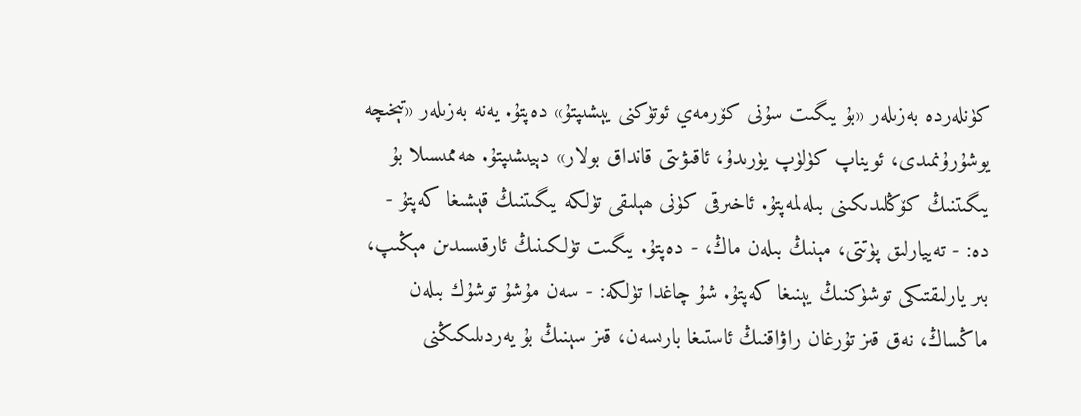كۈنلەردە بەزىلەر «بۇ يىگىت سۇنى كۆرمەي ئوتۈكنى يېشىپتۇ» دەپتۇ. يەنە بەزىلەر «تېخىچە يوشۇرۇنمىدى، ئويناپ كۈلۈپ يۈرىدۇ، ئاقىۋىتى قانداق بولار» دېيىشىپتۇ. ھەممىسىلا بۇ يىگىتنىڭ كۆڭلىدىكىنى بىلەلمەپتۇ. ئاخىرقى كۈنى ھېلىقى تۈلكە يىگىتنىڭ قېشىغا كەپتۇ - دە: - تەييارلىق پۈتتى، مېنىڭ بىلەن ماڭ، - دەپتۇ. يىگىت تۈلكىنىڭ ئارقىسىدىن مېڭىپ، بىر يارلىقتىكى توشۈكنىڭ يېنىغا كەپتۇ. شۇ چاغدا تۈلكە: - سەن مۇشۇ توشۇك بىلەن ماڭساڭ، نەق قىز تۇرغان راۋاقنىڭ ئاستىغا بارىسەن، قىز سېنىڭ بۇ يەردىلىكىڭنى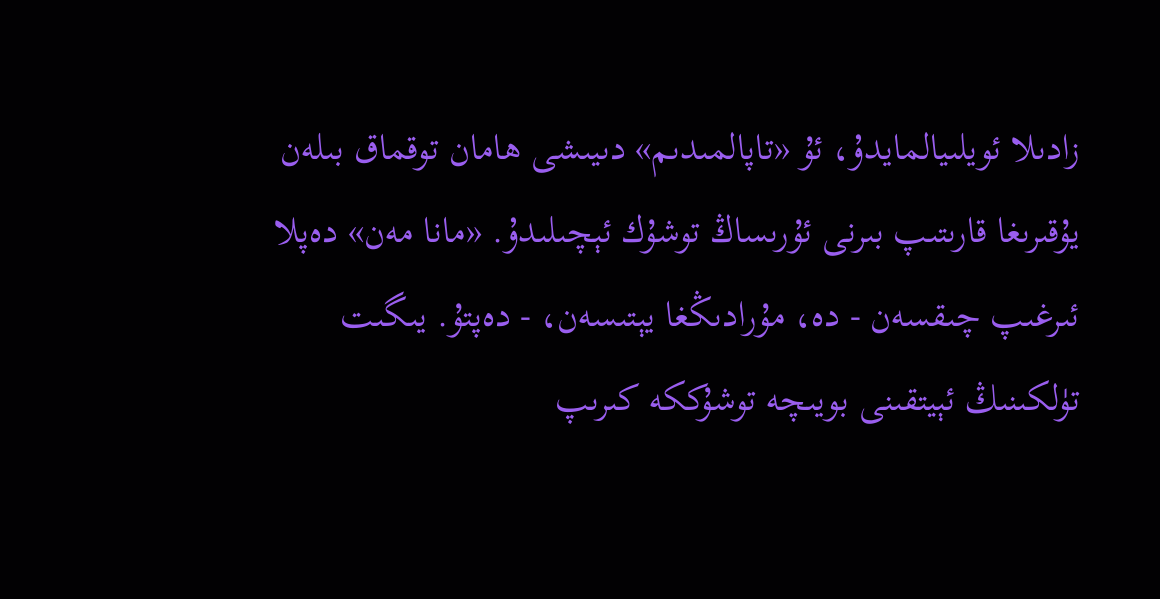زادىلا ئويلىيالمايدۇ، ئۇ «تاپالمىدىم» دىيىشى ھامان توقماق بىلەن يۇقىرىغا قارىتىپ بىرنى ئۇرىساڭ توشۇك ئېچىلىدۇ. «مانا مەن» دەپلا ئىرغىپ چىقسەن - دە، مۇرادىڭغا يېتىسەن، - دەپتۇ. يىگىت تۈلكىنىڭ ئېيتقىنى بويىچە توشۇككە كىرىپ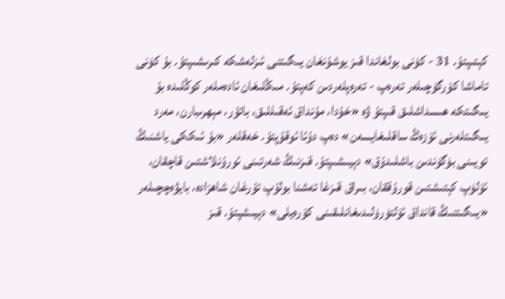كېتىپتۇ. 31 - كۈنى بولغاندا قىز يوشۇنغان يىگىتنى ئىزلەشكە كىرىشىپتۇ. بۇ كۈنى تاماشا كۆرگۈچىلەر تەرەپ - تەرەپلەردىن كەپتۇ. مىڭلىغان ئادەملەر كوڭلىدە بۇ يىگىتكە ھىسداشلىق قىپتۇ ۋە «خۇدا، مۇنداق ئەقىللىق، باتۇر، مېھرىبارن، مەرد يىگىتلەرنى ئۆزەڭ ساقلىغايسەن» دەپ دۇئا ئوقۇپتۇ. خەقلەر «بۇ ئىككى ياشنىڭ تويىنى بۈگۈندىن باشلىدۇق» دېيىشىپتۇ. قىزنىڭ شەرتىنى ئورۇنلاشتىن قاچقان، ئۆلۈپ كېتىشتىن قورۇققان، بىراق قىزغا تەشنا بولۇپ تۇرغان شاھزادە، بايۋەچچىلەر «يىگىتنىڭ قانداق ئۆلتۈرۈلىدىغانلىقىنى كۆرەيلى» دېيىشپتۇ. قىز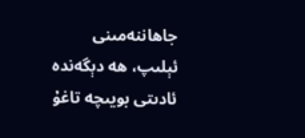جاھاننەمىنى ئېلىپ، ھە دېگەندە ئادىتى بويىچە تاغۇ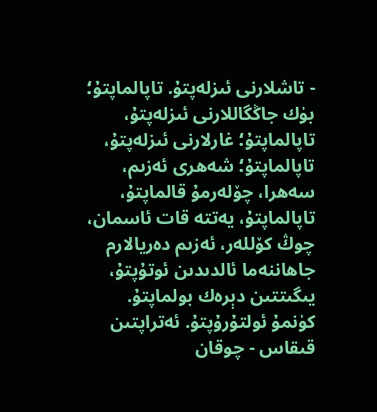- تاشلارنى ئىزلەپتۇ. تاپالماپتۇ؛ بۈك جاڭگاللارنى ئىزلەپتۇ، تاپالماپتۇ؛ غارلارنى ئىزلەپتۇ، تاپالماپتۇ؛ شەھرى ئەزىم، سەھرا، چۆلەرمۇ قالماپتۇ، تاپالماپتۇ، يەتتە قات ئاسمان، چوڭ كۆللەر، ئەزىم دەريالارم جاھاننەما ئالدىدىن ئوتۇپتۇ، يىگىتتىن دېرەك بولماپتۇ. كۈنمۇ ئولتۇرۇپتۇ. ئەتراپتىن قىقاس - چوقان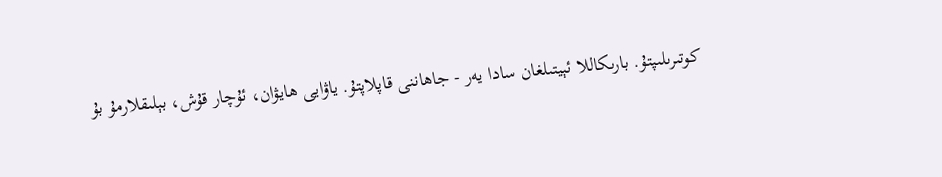كوتىرىلىپتۇ. بارىكاللا ئېيتىلغان سادا يەر - جاھاننى قاپلاپتۇ. ياۋايى ھايۋان، ئۇچار قۇش، بېلىقلارمۇ بۇ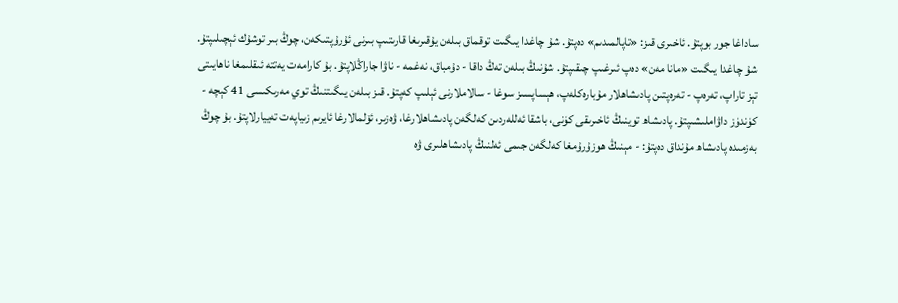ساداغا جور بوپتۇ. ئاخىرى قىز: «تاپالمىدىم» دەپتۇ. شۇ چاغدا يىگىت توقماق بىلەن يۇقىرىغا قارىتىپ بىرنى ئۇرۇپتىكەن، چوڭ بىر توشۇك ئېچىلىپتۇ. شۇ چاغدا يىگىت «مانا مەن» دەپ ئىرغىپ چىقىپتۇ. شۇنىڭ بىلەن تەڭ داقا - دۇمباق، نەغمە - ناۋا جاراڭلاپتۇ. بۇ كارامەت يەتتە ئىقلىمغا ناھايىتى تېز تاراپ، تەرەپ - تەرەپتىن پادىشاھلار مۇبارەكلەپ، ھېساپسىز سوغا - سالاملارنى ئېلىپ كەپتۇ. قىز بىلەن يىگىتنىڭ توي مەرىكىسى 41 كېچە - كۈندۈز داۋاملىشىپتۇ. پادىشاھ توينىڭ ئاخىرىقى كۈنى، باشقا ئەللەردىن كەلگەن پادىشاھلارغا، ۋەزىر، ئۆلمالارغا ئايرىم زىياپەت تەييارلاپتۇ. بۇ چوڭ بەزمىدە پادىشاھ مۇنداق دەپتۇ: - مېنىڭ ھوزۇرۇمغا كەلگەن جىمى ئەلنىڭ پادىشاھلىرى ۋە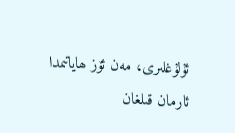ئۇلۇغلىرى، مەن ئۆز ھاياتىمدا ئارمان قىلغان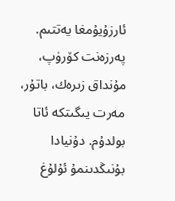ئارزۇيۇمغا يەتتىم. پەرزەنت كۆرۈپ، مۇنداق زىرەك، باتۇر، مەرت يىگىتكە ئاتا بولدۇم. دۇنيادا بۇنىڭدىنمۇ ئۇلۇغ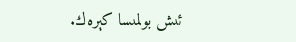ئىش بولمىسا كېرەك.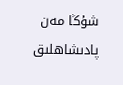شۇڭا مەن پادىشاھلىق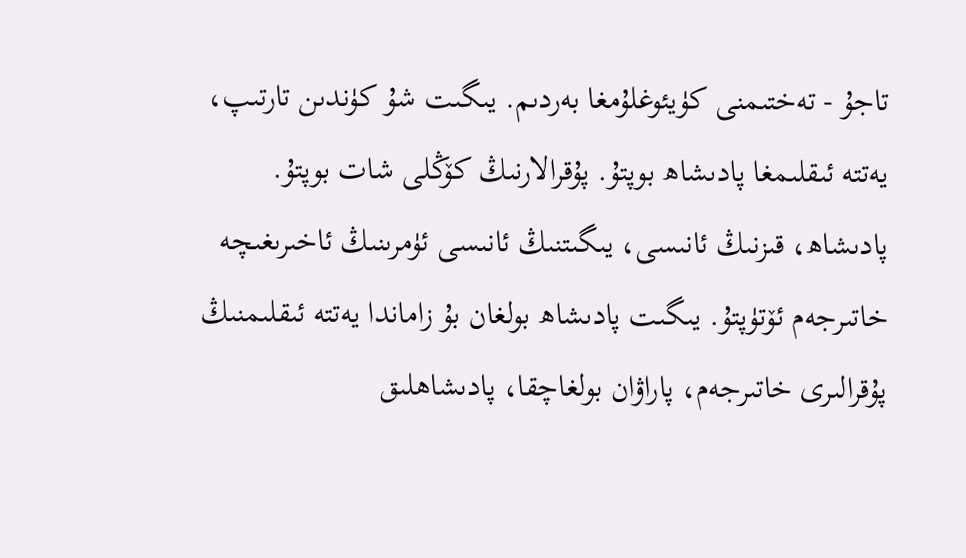تاجۇ - تەختىمنى كۈيئوغلۇمغا بەردىم. يىگىت شۇ كۈندىن تارتىپ، يەتتە ئىقلىمغا پادىشاھ بوپتۇ. پۇقرالارنىڭ كۆڭلى شات بوپتۇ. پادىشاھ، قىزنىڭ ئانىسى، يىگىتنىڭ ئانىسى ئۈمرىنىڭ ئاخىرىغىچە خاتىرجەم ئۆتۈپتۇ. يىگىت پادىشاھ بولغان بۇ زاماندا يەتتە ئىقلىمنىڭ پۇقرالىرى خاتىرجەم، پاراۋان بولغاچقا، پادىشاھلىق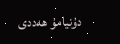دۇنيامۇ ھەددى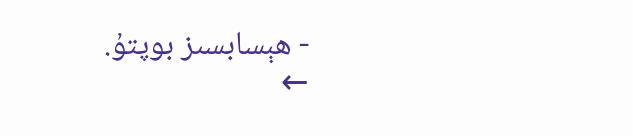- ھېسابسىز بوپتۇ.
←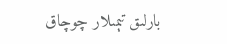بارلىق تېمىلار چوچاق